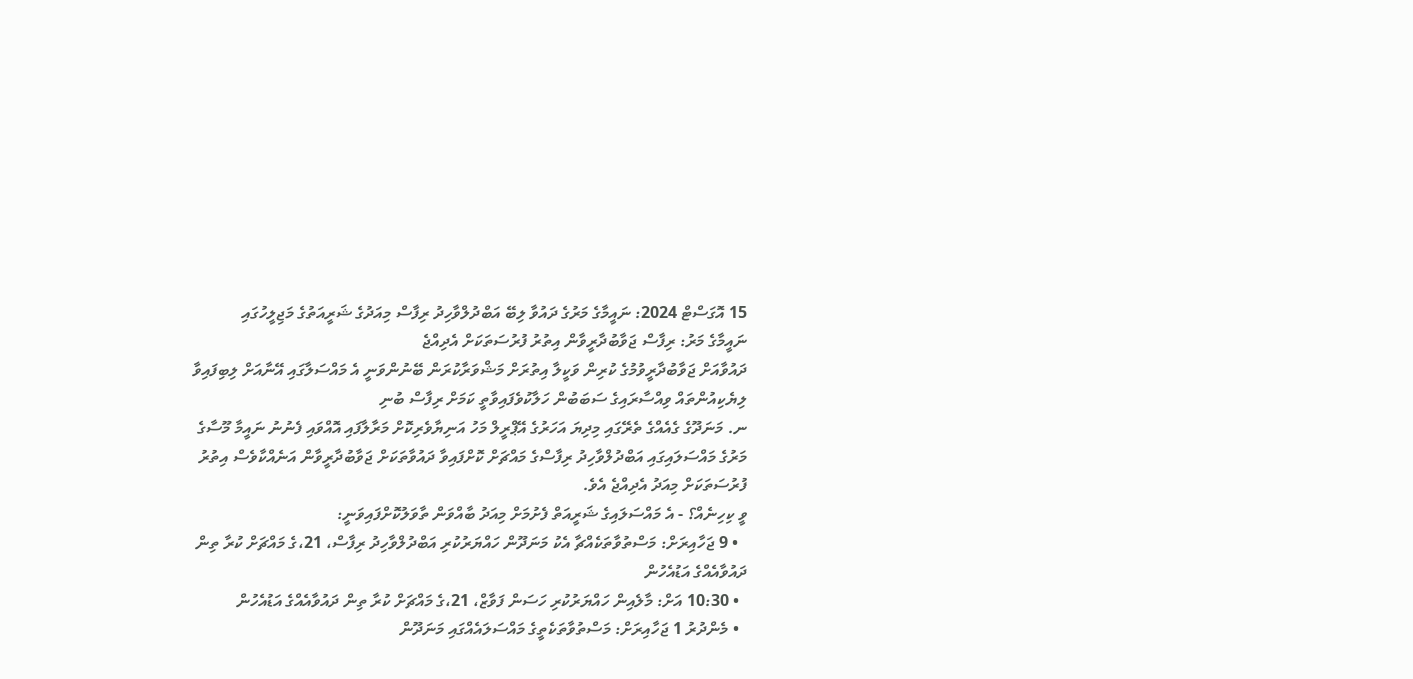15 އޮގަސްޓް 2024: ނައީމާގެ މަރުގެ ދައުވާ ލިބޭ އަބްދުލްވާހިދު ރިފާސް މިއަދުގެ ޝަރީއަތުގެ މަޖިލީހުގައި
ނައީމާގެ މަރު: ރިފާސް ޖަވާބުދާރީވާން އިތުރު ފުރުސަތަކަށް އެދިއްޖެ
ދައުވާއަށް ޖަވާބުދާރީވުމުގެ ކުރިން ވަކީލާ އިތުރަށް މަޝްވަރާކުރަން ބޭނުންވަނީ އެ މައްސަލާގައި އޭނާއަށް ލިބިފައިވާ ލިޔެކިއުންތައް ވިއްސާރައިގެ ސަބަބުން ހަލާކުވެފައިވާތީ ކަމަށް ރިފާސް ބުނި
ނ. މަނަދޫގެ ގެއެއްގެ ތެރޭގައި މިދިޔަ އަހަރުގެ އޭޕްރީލް މަހު އަނިޔާވެރިކޮށް މަރާލާފައި އޮއްވައި ފެނުނު ނައީމާ މޫސާގެ މަރުގެ މައްސަލައިގައި އަބްދުލްވާހިދު ރިފާސްގެ މައްޗަށް ކޮށްފައިވާ ދައުވާތަކަށް ޖަވާބުދާރީވާން އަނެއްކާވެސް އިތުރު ފުރުސަތަކަށް މިއަދު އެދިއްޖެ އެވެ.
ވީ ކިހިނެއް؟ - އެ މައްސަލައިގެ ޝަރީއަތް ފެށުމަށް މިއަދު ބާއްވަން ތާވަލުކޮށްފައިވަނީ:
  • 9 ޖަހާއިރަށް: މަސްތުވާތަކެއްޗާ އެކު މަނަދޫން ހައްޔަރުކުރި އަބްދުލްވާހިދު ރިފާސް، 21،ގެ މައްޗަށް ކުރާ ތިން ދައުވާއެއްގެ އަޑުއެހުން
  • 10:30 އަށް: މާލެއިން ހައްޔަރުކުރި ހަސަން ފަވާޒް، 21،ގެ މައްޗަށް ކުރާ ތިން ދައުވާއެއްގެ އަޑުއެހުން
  • މެންދުރު 1 ޖަހާއިރަށް: މަސްތުވާތަކެތީގެ މައްސަލައެއްގައި މަނަދޫން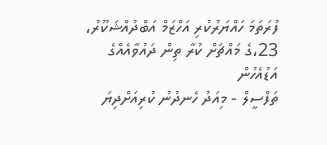ފުރަތަމަ ހައްޔަރުކުރި އަހްޒަމް އަބްދުއްޝަކޫރު، 23،ގެ މައްޗަށް ކުރާ ތިން ދައުވާއެއްގެ އަޑުއެހުން
ތަފްސީލް - މިއަދު ހެނދުނު ކުރިއަށްދިޔަ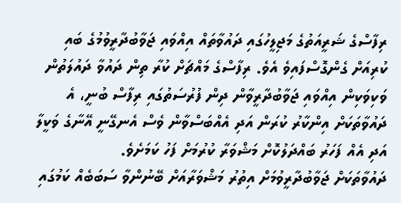ރިފާސްގެ ޝަރީއަތުގެ މަޖިލީހުގައި ދައުވާތައް އިއްވައި ޖަވާބުދާރީވުމުގެ ބައި ކުރިއަށް ގެންގޮސްފައިވެ އެވެ. ރިފާސްގެ މައްޗަށް ކުރާ ތިން ދައުވާ ދައުލަތުން ވަކިވަކިން އިއްވައި ޖަވާބުދާރީވާން ދިން ފުރުސަތުގައި ރިފާސް ބުނީ، އެ ދައުވާތަކަށް އިންކާރު ކުރަން އަދި އެއްބަސްވާން ވެސް އެނގޭނީ އޭނާގެ ވަކީލާ އަދި އެއް ފަހަރު ބައްދަލުކޮށް މަޝްވަރާ ކުރުމަށް ފަހު ކަމަށެވެ.
ދައުވާތަކަށް ޖަވާބުދާރީވުމަށް އިތުރު މަޝްވަރާއަށް ބޭނުންވާ ސަބަބެއް ކަމުގައި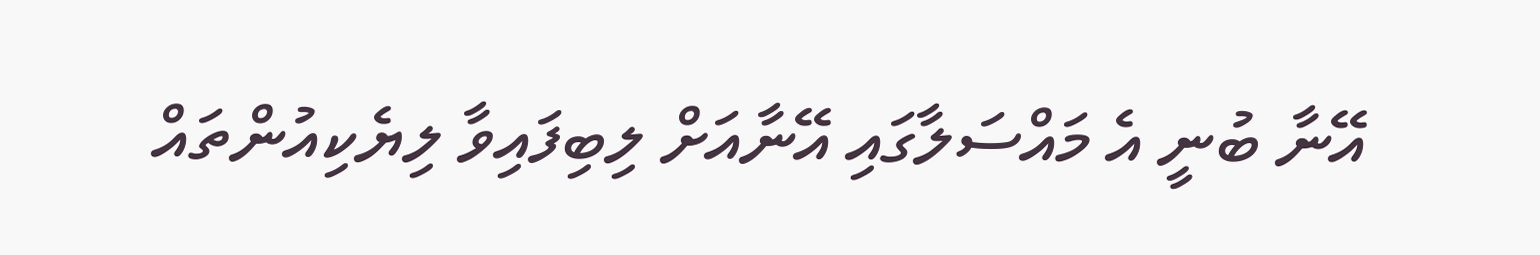އޭނާ ބުނީ އެ މައްސަލާގައި އޭނާއަށް ލިބިފައިވާ ލިޔެކިއުންތައް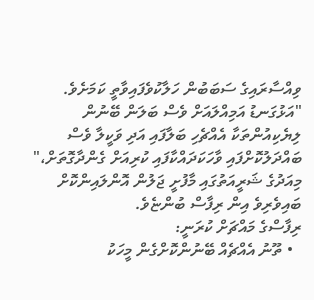ވިއްސާރައިގެ ސަބަބުން ހަލާކުވެފައިވާތީ ކަމަށެވެ.
"އަޅުގަނޑު އަމިއްލައަށް ވެސް ބަލަން ބޭނުން ލިޔެކިއުންތަކާ އެއްޗެހި ބަލާފައި އަދި ވަކީލާ ވެސް ބައްދަލުކޮށްފައި ވާހަކަދައްކާފައި ކުރިއަށް ގެންދާގޮތަށް،" މިއަދުގެ ޝަރީއަތުގައި މާފުށީ ޖަލުން އޮންލައިންކޮށް ބައިވެރިވެ އިން ރިފާސް ބުންޏެވެ.
ރިފާސްގެ މައްޗަށް ކުރަނީ:
  • ތޫނު އެއްޗެއް ބޭނުންކޮށްގެން މީހަކު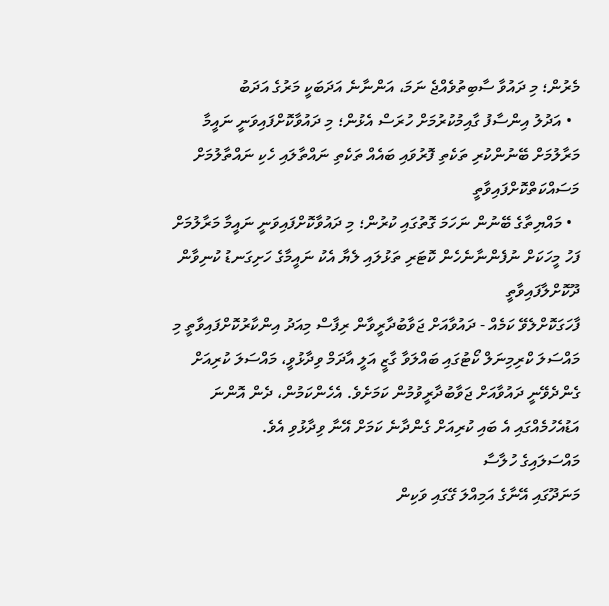މެރުން؛ މި ދައުވާ ސާބިތުވެއްޖެ ނަމަ، އަންނާނެ އަދަބަކީ މަރުގެ އަދަބު
  • އަދުލު އިންސާފު ގާއިމުކުރުމަށް ހުރަސް އެޅުން؛ މި ދައުވާކޮށްފައިވަނީ ނައީމާ މަރާލުމަށް ބޭނުންކުރި ތަކެތި ފޮރުވައި ބައެއް ތަކެތި ނައްތާލައި ހެކި ނައްތާލުމަށް މަސައްކަތްކޮށްފައިވާތީ
  • މައްޔިތާގެ ބޭނުން ނަހަމަ ގޮތުގައި ކުރުން؛ މި ދައުވާކޮށްފައިވަނީ ނައީމާ މަރާލުމަށް ފަހު މީހަކަށް ނުފެންނާނެހެން ކޮޓަރި ތަޅުލައި ލެޔާ އެކު ނައީމާގެ ހަށިގަނޑު ކުނިވާން ދޫކޮށްލާފައިވާތީ
ފާހަގަކޮށްލެވޭ ކަމެއް - ދައުވާއަށް ޖަވާބުދާރީވާން ރިފާސް މިއަދު އިންކާރުކޮށްފައިވާތީ މި މައްސަލަ ކްރިމިނަލް ކޯޓުގައި ބައްލަވާ ގާޒީ އަލީ އާދަމް ވިދާޅުވީ، މައްސަލަ ކުރިއަށް ގެންދެވޭނީ ދައުވާއަށް ޖަވާބުދާރީވުމުން ކަމަށެވެ. އެހެންކަމުން، ދެން އޮންނަ އަޑުއެހުމެއްގައި އެ ބައި ކުރިއަށް ގެންދާނެ ކަމަށް އޭނާ ވިދާޅުވި އެވެ.
މައްސަލައިގެ ހުލާސާ
މަނަދޫގައި އޭނާގެ އަމިއްލަ ގޭގައި ވަކިން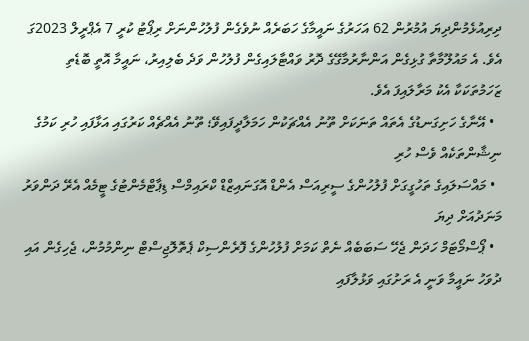ދިރިއުޅެމުންދިޔަ އުމުރުން 62 އަހަރުގެ ނައީމާގެ ހަބަރެއް ނުވެގެން ފުލުހުންނަށް ރިޕޯޓު ކުރީ 7 އެޕްރީލް 2023ގަ އެވެ. އެ މައުލޫމާތާ ގުޅިގެން އަންނާރުމާގޭގެ ދޮރު ވައްޓާލައިގެން ފުލުހުން ވަދެ ބެލިއިރު، ނައީމާ އޮތީ ބޮޑެތި ޒަހަމުތަކަކާ އެކު މަރާލައިފަ އެވެ.
  • އޭނާގެ ހަށިގަނޑުގެ އެތައް ތަނަކަށް ތޫނު އެއްޗަކުން ހަމަލާދީފައިވޭ؛ ތޫނު އެއްޗެއް ކަރުގައި އަޅާފައި ހުރި ކަމުގެ ނިޝާންތަކެއް ވެސް ހުރި
  • މައްސަލައިގެ ތަހުގީގަށް ފުލުހުންގެ ސީރިއަސް އެންޑް އޮގަނައިޒްޑް ކްރައިމްސް ޑިޕާޓްމެންޓުގެ ޓީމެއް އެރޭ ދަންވަރު މަނަދުއަށް ދިޔަ
  • ޕޯސްމޯޓަމް ހަދަން ޖެހޭ ސަބަބެއް ނެތް ކަމަށް ފުލުހުންގެ ފޮރެންސިކް ޕެތޮލޮޖިސްޓް ނިންމުމުން، ޖެހިގެން އައި ދުވަހު ނައީމާ ވަނީ އެ ރަށުގައި ވަޅުލާފައި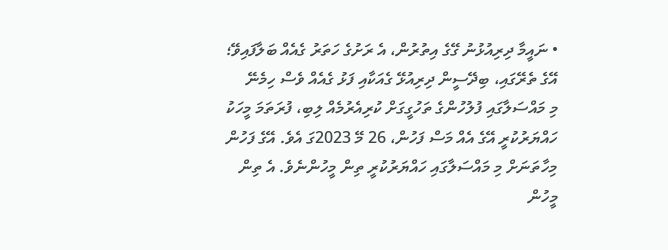• ނައީމާ ދިރިއުޅުނު ގޭގެ އިތުރުން، އެ ރަށުގެ ހަތަރު ގެއެއް ބަލާފައިވޭ؛ އޭގެ ތެރޭގައި، ބިދޭސީން ދިރިއުޅޭ ގެއަކާއި ފަޅު ގެއެއް ވެސް ހިމެނޭ
މި މައްސަލާގައި ފުލުހުންގެ ތަހުގީގަށް ކުރިއެރުމެއް ލިބި، ފުރަތަމަ މީހަކު ހައްޔަރުކުރީ އޭގެ އެއް މަސް ފަހުން، 26 މޭ 2023ގަ އެވެ. އޭގެ ފަހުން މިހާތަނަށް މި މައްސަލާގައި ހައްޔަރުކުރީ ތިން މީހުންނެވެ. އެ ތިން މީހުން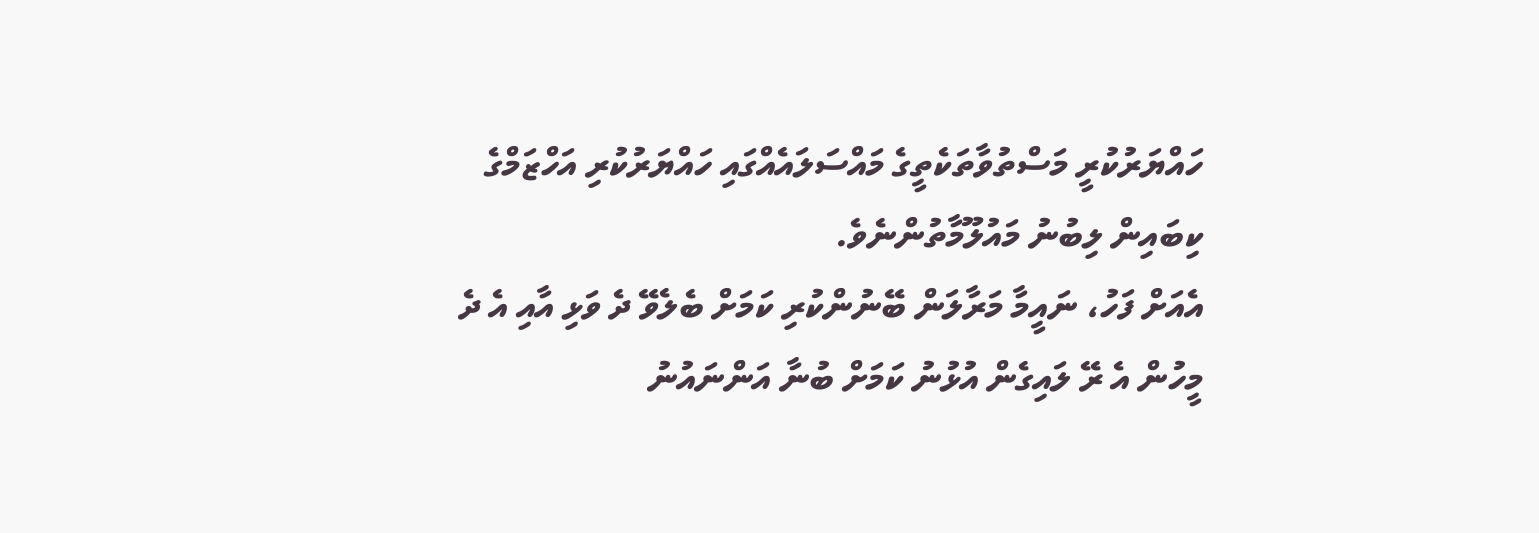ހައްޔަރުކުރީ މަސްތުވާތަކެތީގެ މައްސަލައެއްގައި ހައްޔަރުކުރި އަހްޒަމްގެ ކިބައިން ލިބުނު މައުލޫމާތުންނެވެ.
އެއަށް ފަހު، ނައީމާ މަރާލަން ބޭނުންކުރި ކަމަށް ބެލެވޭ ދެ ވަޅި އާއި އެ ދެ މީހުން އެ ރޭ ލައިގެން އުޅުނު ކަމަށް ބުނާ އަންނައުނު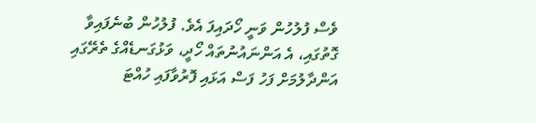ވެސް ފުލުހުން ވަނީ ހޯދައިފަ އެވެ. ފުލުހުން ބުނެފައިވާ ގޮތުގައި، އެ އަންނައުނުތައް ހޯދީ، ވަޅުގަނޑެއްގެ ތެރޭގައި އަންދާލުމަށް ފަހު ފަސް އަޅައި ފޮރުވާފައި ހުއްޓަ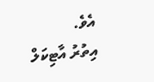އެވެ.
އިތުރު އާޓިކަލް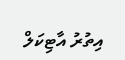އިތުރު އާޓިކަލް